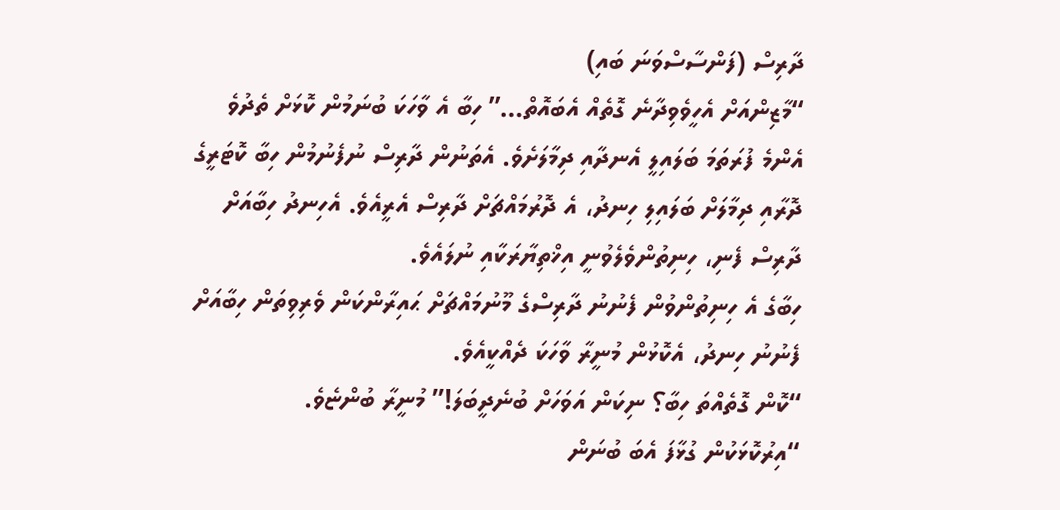ދާރިސް (ފަންސާސްވަނަ ބައި)
“މާޒިންއަށް އެހީވެވިދާނެ ގޮތެއް އެބައޮތް…” ހިބާ އެ ވާހަކަ ބުނަމުން ކޮޅަށް ތެދުވެ އެންމެ ފުރަތަމަ ބަލައިލީ އެނދާއި ދިމާލަށެވެ. އެތަނުން ދާރިސް ނުފެނުމުން ހިބާ ކޮޓަރީގެ ދޮރާއި ދިމާލަށް ބަލައިލި ހިނދު، އެ ދޮރުމައްޗަށް ދާރިސް އެރީއެވެ. އެހިނދު ހިބާއަށް ދާރިސް ފެނި، ހިނިތުންވެލެވުނީ އިޚްތިޔާރަކާއި ނުލައެވެ.
ހިބާގެ އެ ހިނިތުންވުން ފެނުނު ދާރިސްގެ މޫނުމައްޗަށް ޙައިރާންކަން ވެރިވިތަން ހިބާއަށް ފެނުނު ހިނދު، އެކޮޅުން މުނީރާ ވާހަކަ ދެއްކީއެވެ.
“ކޮން ގޮތެއްތަ ހިބާ؟ ނިކަން އަވަހަށް ބުނެދީބަލަ!” މުނީރާ ބުންޏެވެ.
“އިރުކޮޅަކުން ގުޅާފަ އެބަ ބުނަން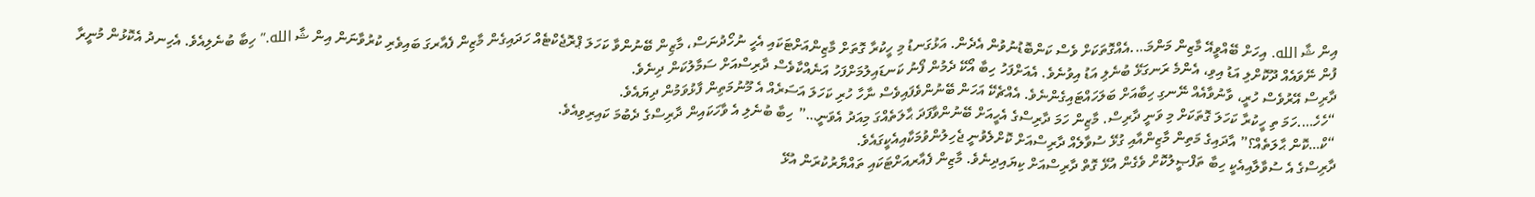އިން ޝާ الله. އިހަށް ބޭއްވީއޭ މާޒިން މަންމަ….އެއްގޮތަކަށް ވެސް ކަންބޮޑުނުވުން އެދެން. އަޅުގަނޑު މި ހީކުރާ ގޮތަށް މާޒިންއަށްޓަކައި އެހީ ނުހޯދުނަސް، މާޒިން ބޭނުންވާ ކަހަލަ ޕްރޮޖެކްޓެއް ހަދައިގެން މާޒިން ފެއާރގަ ބައިވެރި ކުރުވާނަން އިން ޝާ الله.” ހިބާ ބުނެލިއެވެ. އެހިނދު އެކޮޅުން މުނީރާ ފުން ނޭވައެއް ދޫކޮށްލި އަޑު އިވި، އެންމެ ރަނގަޅޭ ބުނެލި އަޑު އިވުނެވެ. އެއަށްފަހު ހިބާ އޯކޭ ދެމުން ފޯނު ކަނޑައިލުމަށްފަހު އަނެއްކާވެސް ދާރިސްއަށް ސަމާލުކަން ދިނެވެ.
ދާރިސް އޭރުވެސް ހުރީ، ވާނުވާއެއް ނޭނގި ހިބާއަށް ބަލަހައްޓައިގެންނެވެ. އެއްޗެކޭ އަހަން ބޭނުންވެފައިވެސް ނާހާ ހުރި ކަހަލަ އަސަރެއް އެ މޫނުމަތިން ފާޅުވަމުން ދިޔައެވެ.
“ހެހެ….ހަމަ ތި ހީކުރާ ކަހަލަ ގޮތަކަށް މި ވަނީ ދާރިސް. މާޒިން ހަމަ ދާރިސްގެ އެހީއަށް ބޭނުންވާފަދަ ޙާލަތެއްގަ މިއަދު އެވަނީ…” ހިބާ ބުނެލި އެ ވާހަކައިން ދާރިސްގެ ދެބުމަ ކައިރިވިއެވެ.
“ކް…ކޮން ޙާލަތެއް؟” އާދައިގެ މަތިން މާޒިންއާއި ގުޅޭ ސުވާލެއް ދާރިސްއަށް ކޮށްލެވުނީ ޖެހިލުންވުމަކާއިއެކީގައެވެ.
ދާރިސްގެ އެ ސުވާލާއިއެކީ ހިބާ ތަފްޞީލުކޮށް ވެގެން އުޅޭ ގޮތް ދާރިސްއަށް ކިޔައިދިނެވެ. މާޒިން ފެއާރއަށްޓަކައި ތައްޔާރުކުރަން އުޅޭ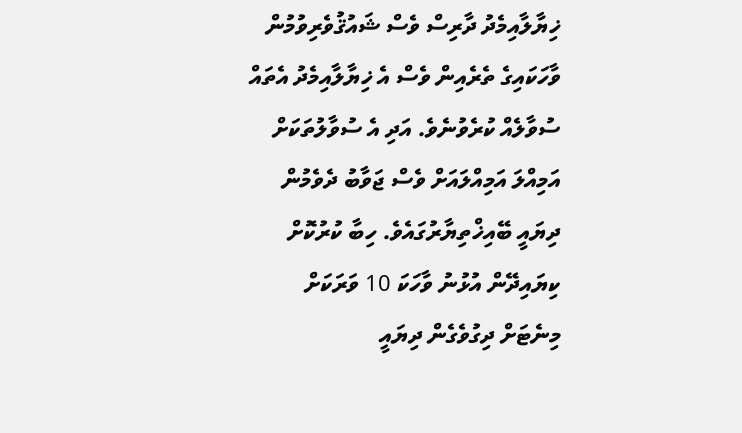ޚިޔާލާއިމެދު ދާރިސް ވެސް ޝައުޤުވެރިވުމުން ވާހަކައިގެ ތެރެއިން ވެސް އެ ޚިޔާލާއިމެދު އެތައް ސުވާލެއް ކުރެވުނެވެ. އަދި އެ ސުވާލުތަކަށް އަމިއްލަ އަމިއްލައަށް ވެސް ޖަވާބު ދެވެމުން ދިޔައީ ބޭއިޚްތިޔާރުގައެވެ. ހިބާ ކުރުކޮށް ކިޔައިދޭން އުޅުނު ވާހަކަ 10 ވަރަކަށް މިނެޓަށް ދިގުވެގެން ދިޔައީ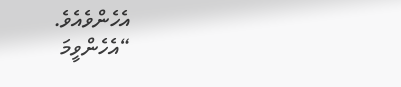އެހެންވެއެވެ.
“އެހެންވީމަ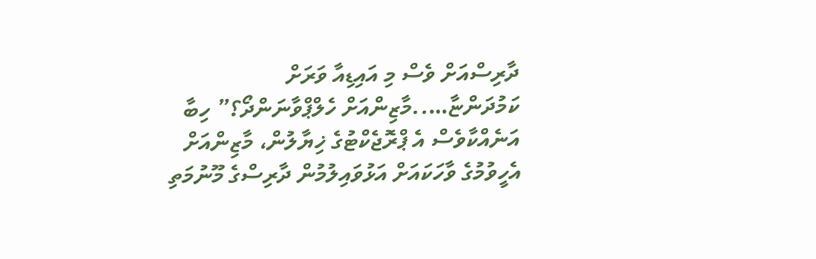ދާރިސްއަށް ވެސް މި އައިޑިއާ ވަރަށް ކަމުދަންޏާ…..މާޒިންއަށް ހެލްޕްވާނަންދޯ؟” ހިބާ އަނެއްކާވެސް އެ ޕްރޮޖެކްޓުގެ ޚިޔާލުން، މާޒިންއަށް އެހީވުމުގެ ވާހަކައަށް އަޅުވައިލުމުން ދާރިސްގެ މޫނުމަތި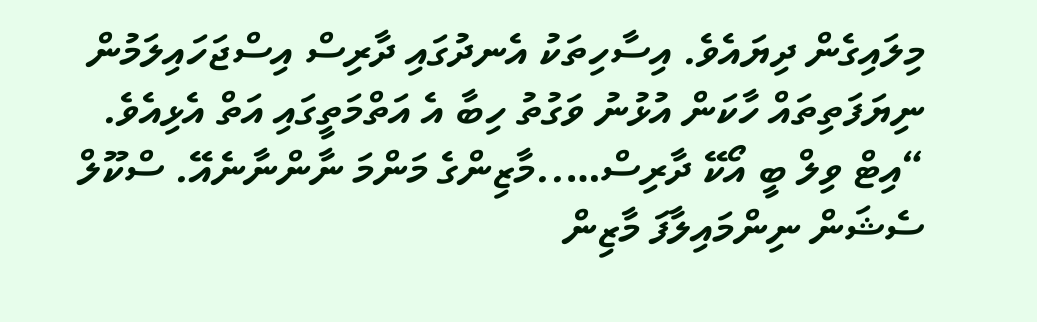މިލައިގެން ދިޔައެވެ. އިސާހިތަކު އެނދުގައި ދާރިސް އިސްޖަހައިލަމުން ނިޔަފަތިތައް ހާކަން އުޅުނު ވަގުތު ހިބާ އެ އަތްމަތީގައި އަތް އެޅިއެވެ.
“އިޓް ވިލް ބީ އޯކޭ ދާރިސް…..މާޒިންގެ މަންމަ ނާންނާނެއޭ. ސްކޫލް ސެޝަން ނިންމައިލާފަ މާޒިން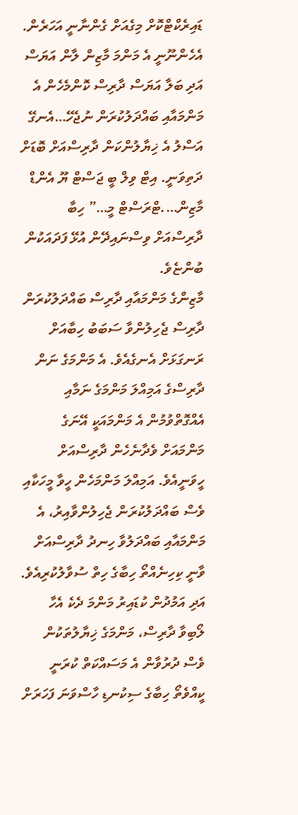ޑައިރެކްޓްކޮށް މިގެއަށް ގެންނާނީ އަހަރެން. އެހެންނޫނީ އެ މަންމަ މާޒިން ލާން އަޔަސް އަދި ބަލާ އަޔަސް ދާރިސް ކޮންމެހެން އެ މަންމައާއި ބައްދަލުކުރަން ނުޖެހޭ…އެނގޭ އަސްލު އެ ޚިޔާލުންކަން ދާރިސްއަށް ބޮޑަށް ދަތިވަނީ. އިޓް ވިލް ބީ ޖަސްޓް ޔޫ އެންޑް މާޒިން….ޓްރަސްޓް މީ…” ހިބާ ދާރިސްއަށް ވިސްނައިދޭން އުޅޭ ފަދައަކުން ބުންޏެވެ.
މާޒިންގެ މަންމައާއި ދާރިސް ބައްދަލުކުރަން ދާރިސް ޖެހިލުންވާ ސަބަބު ހިބާއަށް ރަނގަޅަށް އެނގެއެވެ. އެ މަންމަގެ ނަން ދާރިސްގެ އަމިއްލަ މަންމަގެ ނަމާއި އެއްގޮތްވުމުން އެ މަންމައަކީ އޭނަގެ މަންމައަށް ވެދާނެހެން ދާރިސްއަށް ހީވަނީއެވެ. އަމިއްލަ މަންމަހެން ހީވާ މީހަކާއި ވެސް ބައްދަލުކުރަން ޖެހިލުންވާއިރު، އެ މަންމައާއި ބައްދަލުވާ ހިނދު ދާރިސްއަށް ވާނީ ކިހިނެއްތޯ ހިބާގެ ހިތް ސުވާލުކުރިއެވެ. އަދި އަމުދުން ކުޑައިރު މަންމަ ދެކެ އެހާ ލޯބިވާ ދާރިސް، މަންމަގެ ޚިޔާލުތަކުން ވެސް ދުރުވާން އެ މަސައްކަތް ކުރަނީ ކީއްވެތޯ ހިބާގެ ސިކުނޑި ހާސްވަނަ ފަހަރަށް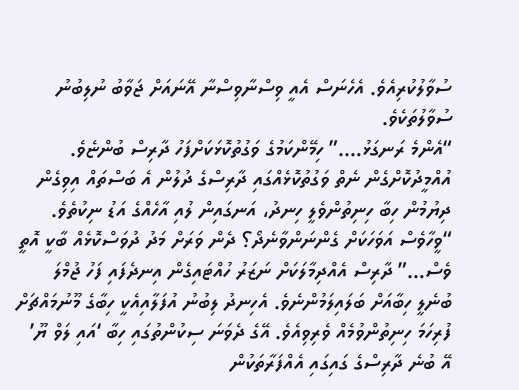ސުވާލުކުރިއެވެ. އެހެނަސް އެއީ ވިސްނާވިސްނާ އޭނައަށް ޖަވާބު ނުލިބުނު ސުވާލުތަކެވެ.
“އެންމެ ރަނގަޅު….” ހިމޭންކަމުގެ ވަގުތުކޮޅަކަށްފަހު ދާރިސް ބުންޏެވެ. އުއްމީދުކޮށްގެން ނެތް ވަގުތުކޮޅެއްގައި ދާރިސްގެ ދުލުން އެ ބަސްތައް އިވިގެން ދިޔުމުން ހިބާ ހިނިތުންވެލީ ހިނދު، އަނގައިން ލުއި އާހެއްގެ އަޑު ނިކުތެވެ.
“ވީހާވެސް އަވަހަކަށް ގެންނަންވާނެދޯ؟ ދެން ވަރަށް މަދު ދުވަސްކޮޅެއް ބާކީ އޮތީ ވެސް…” ދާރިސް އެއްދިމާލަކަށް ނަޒަރު ހުއްޓައިގެން އިނދެފައި ފަހު ޖުމްލަ ބުނެލީ ހިބާއަށް ބަލައިލަމުންނެވެ. އެހިނދު ލިބުނު އުފަލާއިއެކީ ހިބާގެ މޫނުމައްޗަށް ފުރިހަމަ ހިނިތުންވުމެއް ވެރިވިއެވެ. އޭގެ ދެވަނަ ސިކުންތުގައި ހިބާ ‘އައި ލަވް ޔޫ’ އޭ ބުނެ ދާރިސްގެ ގައިގައި އެއްފަރާތަކުން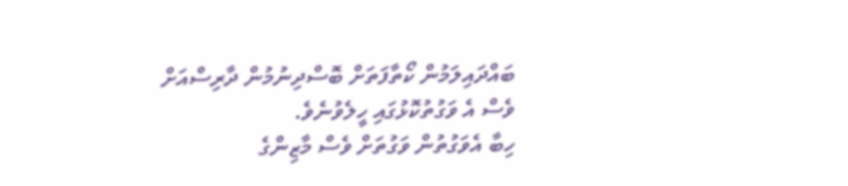ބައްދައިލަމުން ކޯތާފަތަށް ބޮސްދިނުމުން ދާރިސްއަށް ވެސް އެ ވަގުތުކޮޅުގައި ހީލެވުނެވެ.
ހިބާ އެވަގުތުން ވަގުތަށް ވެސް މާޒިންގެ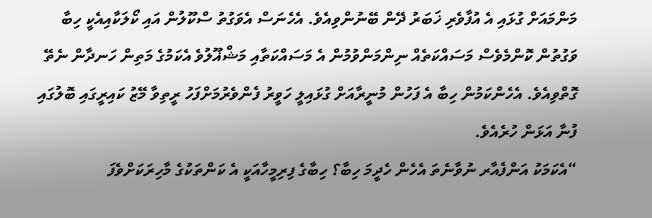މަންމައަށް ގުޅައި އެ އުފާވެރި ޚަބަރު ދޭން ބޭނުންވިއެވެ. އެހެނަސް އެވަގުތު ސްކޫލުން އައި ކޯލަކާއިއެކީ ހިބާ ވަގުތުން ކޮންމެވެސް މަސައްކަތެއް ނިންމަންވުމުން އެ މަސައްކަތާއި މަޝްޣޫލުވެ އެކަމުގެ މަތިން ހަނދާން ނެތޭ ގޮތްވިއެވެ. އެހެންކަމުން ހިބާ އެ ފަހުން މުނީރާއަށް ގުޅައިލީ ހަވީރު ފެންވެރުމަށްފަހު ރީތިވާ މޭޒު ކައިރީގައި ބޮލުގައި ފުނާ އަޅަން ހުރެއެވެ.
“އެކަމަކު އަންފެއާރ ނުވާނެތަ އެހެން ހެދީމަ ހިބާ؟ ހިބާގެ ފިރިމީހާއަކީ އެ ކަންތަކުގެ މާހިރަކަށްވެފަ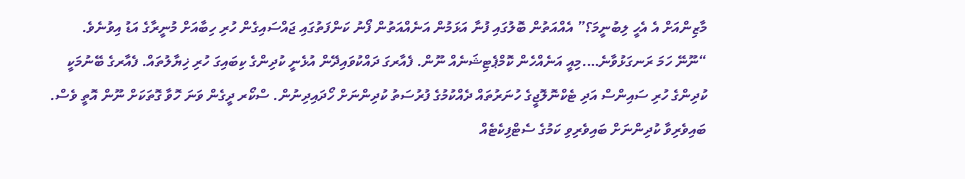މާޒިންއަށް އެ އެހީ ލިބުނީމަ؟” އެއްއަތުން ބޮލުގައި ފުނާ އަޅަމުން އަނެއްއަތުން ފޯނު ކަންފަތުގައި ޖައްސައިގެން ހުރި ހިބާއަށް މުނީރާގެ އަޑު އިވުނެވެ.
“ނޫނޭ ހަމަ ރަނގަޅުވާނެ….މިއީ އަނެއްހެން ކޮމްޕެޓިޝަނެއް ނޫން. ފެއާރގަ ދައްކުވައިދޭން އުޅެނީ ކުދިންގެ ކިބައިގަ ހުރި ޚިޔާލުތައް. ފެއާރގެ ބޭނުމަކީ ކުދިންގެ ހުރި ސައިންސް އަދި ޓެކްނޮލޮޖީގެ ހުނަރުތައް ދެއްކުމުގެ ފުރުސަތު ކުދިންނަށް ހޯދައިދިނުން. ސްކޯރ ދީގެން ވަނަ ހޮވާ ގޮތަކަށް ނޫން އޮތީ ވެސް. ބައިވެރިވާ ކުދިންނަށް ބައިވެރިވި ކަމުގެ ސެޓްފިކެޓެއް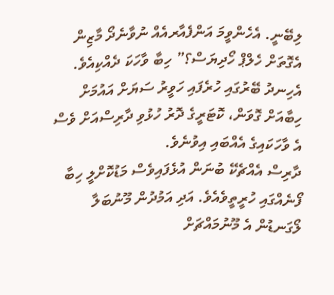ލިބޭނީ. އެހެންވީމަ އަންފެއާރއެއް ނުވާނެދޯ މާޒިން އެގޮތަށް ހެލްޕް ހޯދިޔަސް؟” ހިބާ ވާހަކަ ދެއްކިއެވެ. އެހިނދު ބޭރުގައި ހުރެފައި ހަވީރު ސަޔަށް އައުމަށް ހިބާއަށް ގޮވަން، ކޮޓަރީގެ ދޮރު ހުޅުވި ދާރިސްއަށް ވެސް އެ ވާހަކައިގެ އެއްބައި އިވުނެވެ.
ދާރިސް އެއްޗެކޭ ބުނަން އުޅެފައިވެސް މަޑުކޮށްލީ ހިބާ ފޯނެއްގައި ހުރީތީވެއެވެ. އަދި އަމުދުން މޫނުބަލާ ލޯގަނޑުން އެ މޫނުމައްޗަށް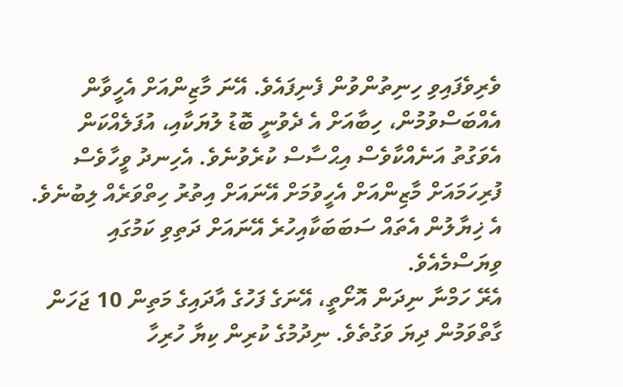ވެރިވެފައިވި ހިނިތުންވުން ފެނިފައެވެ. އޭނަ މާޒިންއަށް އެހީވާން އެއްބަސްވުމުން، ހިބާއަށް އެ ދެވުނީ ބޮޑު ލުޔަކާއި، އުފަލެއްކަން އެވަގުތު އަނެއްކާވެސް އިޙްސާސް ކުރެވުނެވެ. އެހިނދު ވީހާވެސް ފުރިހަމައަށް މާޒިންއަށް އެހީވުމަށް އޭނައަށް އިތުރު ހިތްވަރެއް ލިބުނެވެ. އެ ޚިޔާލުން އެތައް ސަބަބަކާއިހުރެ އޭނައަށް ދަތިވި ކަމުގައި ވިޔަސްމެއެވެ.
އެރޭ ހަމްނާ ނިދަން އޮށޯތީ، އޭނަގެ ފަހުގެ އާދައިގެ މަތިން 10 ޖަހަން ގާތްވަމުން ދިޔަ ވަގުތެވެ. ނިދުމުގެ ކުރިން ކިޔާ ހުރިހާ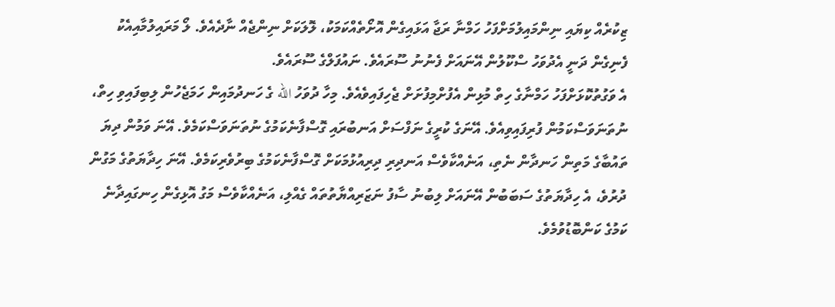ޒިކުރެއް ކިޔައި ނިންމައިލުމަށްފަހު ހަމްނާ ރަޖާ އަޅައިގެން އޮށޯތެއްކަމަކު، ލޮލަކަށް ނިންޖެއް ނާދެއެވެ. ލޯ މަރައިލުމާއިއެކު ފެނިގެން ދަނީ އެދުވަހު ސްކޫލުން އޭނައަށް ފެނުނު ސޫރައެވެ. ނައުފަލްގެ ސޫރައެވެ.
އެ ވަގުތުކޮޅަށްފަހު ހަމްނާގެ ހިތް މުޅިން އެފުށްމިފުށަށް ޖެހިފައިވެއެވެ. މިހާ ދުވަހު الله ގެ ހަނދުމައިން ހަމަޖެހުން ލިބިފައިވި ހިތް، ނުތަނަވަސްކަމުން ފުރިފައިވިއެވެ. އޭނަގެ ކުރީގެ ނަފްސަށް އަނބުރައި ގޮސްފާނެކަމުގެ ނުތަނަވަސްކަމެވެ. އޭނަ ވަމުން ދިޔަ ތައުބާގެ މަތިން ހަނދާން ނެތި، އަނެއްކާވެސް އަނދިރި ދިރިއުޅުމަކަށް ގޮސްފާނެކަމުގެ ބިރުވެރިކަމެވެ. އޭނަ ހިދާޔަތުގެ މަގުން ދުރުވެ، އެ ހިދާޔަތުގެ ސަބަބުން އޭނައަށް ލިބުނު ސާފު ނަޒަރިއްޔާތުތައް ގެއްލި، އަނެއްކާވެސް މަގު އޮޅިގެން ހިނގައިދާނެ ކަމުގެ ކަންބޮޑުވުމެވެ.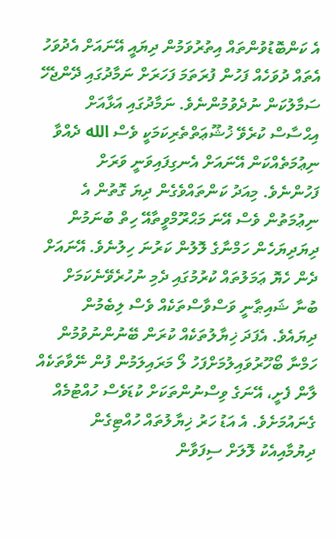އެ ކަންބޮޑުވުންތައް އިތުރުވަމުން ދިޔައީ އޭނައަށް އެދުވަހު އެތައް ދުވަހެއް ފަހުން ފުރަތަމަ ފަހަރަށް ނަމާދުގައި ދޭންޖެހޭ ސަމާލުކަން ނުދެވުމުންނެވެ. ނަމާދުގައި އަޅާއަށް އިޙްސާސް ކުރެވޭ ޚުޝޫޢަތްތެރިކަމަކީ ވެސް الله ދެއްވާ ނިޢުމަތެއްކަން އޭނައަށް އެނގިފައިވަނީ ވަރަށް ފަހުންނެވެ. މިއަދު ކަންތައްވެގެން ދިޔަ ގޮތުން އެ ނިޢުމަތުން ވެސް އޭނަ މަޙްރޫމްވީތާއޭ ހިތް ބުނަމުން ދިޔަދިޔަހެން ހަމްނާގެ ލޮލުން ކަރުނަ ހިލުނެވެ. އޭނައަށް ދެން ހެޔޮ ޢަމަލުތައް ކުރުމުގައި ދެމި ނުހުރެވޭނެކަމަށް ބުނާ ޝައިޠާނީ ވަސްވާސްތަކެއް ވެސް ލިބެމުން ދިޔައެވެ. އެފަދަ ޚިޔާލުތަކެއް ކުރަން ބޭނުންނުވުމުން ހަމްނާ ބޯހޫރުވައިލުމަށްފަހު ލޯ މަރައިލަމުން ފުން ނޭވާތަކެއް ލާން ފެށީ، އޭނަގެ ވިސްނުންތަކަށް ކުޑަވެސް ހުއްޓުމެއް ގެނައުމަށެވެ. އެ އަޑު ހަރު ޚިޔާލުތައް ހުއްޓިގެން ދިޔުމާއިއެކު ލޮލަށް ސިފަވާން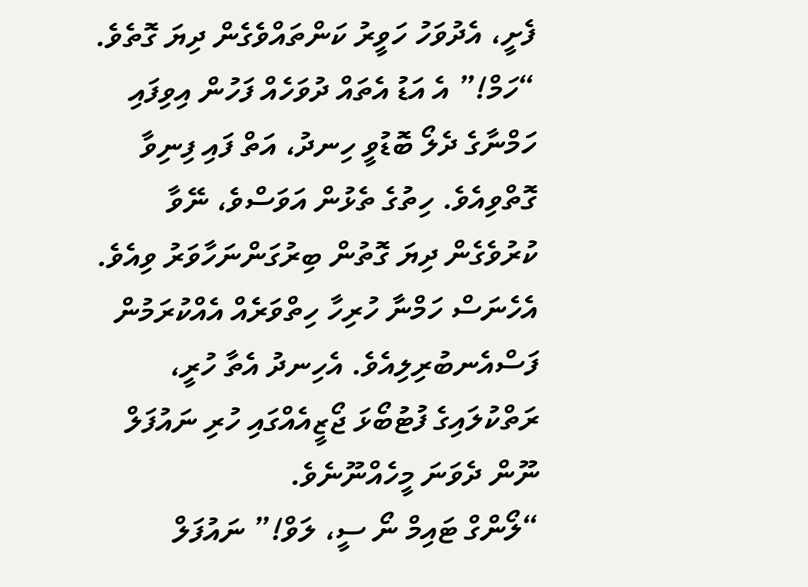ފެށީ، އެދުވަހު ހަވީރު ކަންތައްވެގެން ދިޔަ ގޮތެވެ.
“ހަމް!” އެ އަޑު އެތައް ދުވަހެއް ފަހުން އިވިފައި ހަމްނާގެ ދެލޯ ބޮޑުވީ ހިނދު، އަތް ފައި ފިނިވާ ގޮތްވިއެވެ. ހިތުގެ ތެޅުން އަވަސްވެ، ނޭވާ ކުރުވެގެން ދިޔަ ގޮތުން ބިރުގަންނަހާވަރު ވިއެވެ. އެހެނަސް ހަމްނާ ހުރިހާ ހިތްވަރެއް އެއްކުރަމުން ފަސްއެނބުރިލިއެވެ. އެހިނދު އެތާ ހުރީ، ރަތްކުލައިގެ ފުޓުބޯޅަ ޖޯޒީއެއްގައި ހުރި ނައުފަލް ނޫން ދެވަނަ މީހެއްނޫނެވެ.
“ލޯންގް ޓައިމް ނޯ ސީ، ލަވް!” ނައުފަލް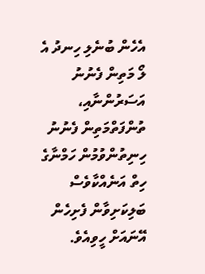އެހެން ބުނެލި ހިނދު އެ ލޯ މަތިން ފެނުނު އަސަރުންނާއި، ތުންފަތްމަތިން ފެނުނު ހިނިތުންވުމުން ހަމްނާގެ ހިތް އަނެއްކާވެސް ބަލިކަށިވާން ފެށިހެން އޭނައަށް ހީވިއެވެ.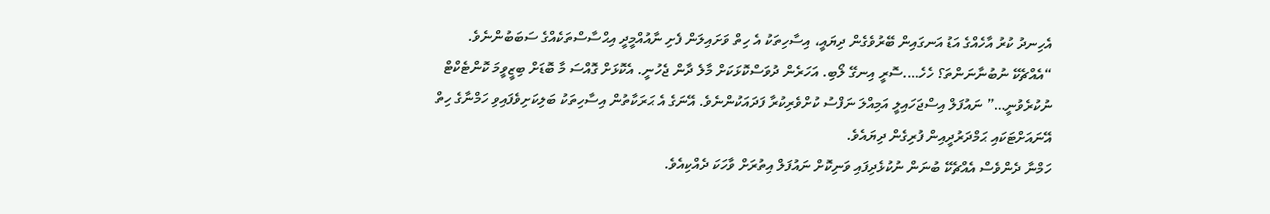އެހިނދު ކުރު އާހެއްގެ އަޑު އަނގައިން ބޭރުވެގެން ދިޔައީ، އިސާހިތަކު އެ ހިތް ވަށައިލަން ފެށި ނާއުއްމީދީ އިޙްސާސްތަކެއްގެ ސަބަބުންނެވެ.
“އެއްޗެކޭ ނުބުނާނަންތަ؟ ހެހެ….ސޮރީ އިނގޭ ލޯބި. އަހަރެން ދުވަސްކޮޅަކަށް މާލެ ދާން ޖެހުނީ. އެކޮޅަށް ގޮއްސަ މާ ބޮޑަށް ބިޒީވީމަ ކޮންޓެކްޓް ނުކުރެވުނީ…” ނައުފަލް އިސްޖަހައިލީ އަމިއްލަ ނަފްސު ކުށްވެރިކުރާ ފަދައަކުންނެވެ. އޭނަގެ އެ ޙަރަކާތުން އިސާހިތަކު ބަލިކަށިވެފައިވި ހަމްނާގެ ހިތް އޭނައަށްޓަކައި ޙަމްދަރުދީއިން ފުރިގެން ދިޔައެވެ.
ހަމްނާ ދެންވެސް އެއްޗެކޭ ބުނަން ނުކުޅެދިފައި ވަނިކޮށް ނައުފަލް އިތުރަށް ވާހަކަ ދެއްކިއެވެ.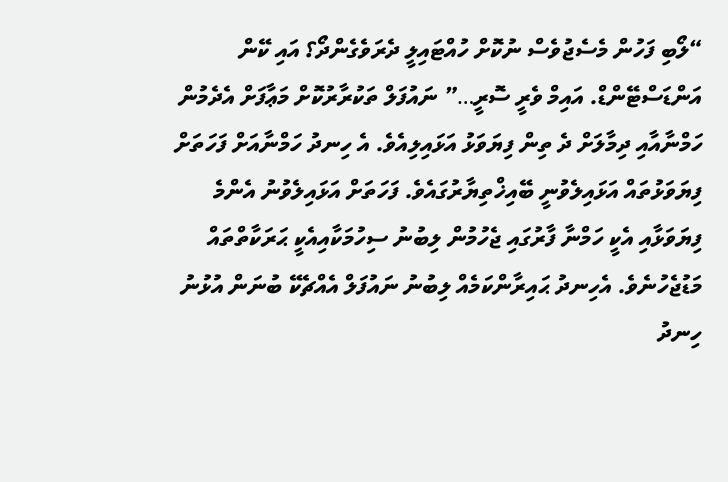“ލޯބި ފަހުން މެސެޖުވެސް ނުކޮށް ހުއްޓައިލީ ދެރަވެގެންދޯ؟ އައި ކޭން އަންޑަސްޓޭންޑް. އައިމް ވެރީ ސޮރީ…” ނައުފަލް ތަކުރާރުކޮށް މަޢާފަށް އެދެމުން ހަމްނާއާއި ދިމާލަށް ދެ ތިން ފިޔަވަޅު އަޅައިލިއެވެ. އެ ހިނދު ހަމްނާއަށް ފަހަތަށް ފިޔަވަޅުތައް އަޅައިލެވުނީ ބޭއިޚްތިޔާރުގައެވެ. ފަހަތަށް އަޅައިލެވުނު އެންމެ ފިޔަވަޅާއި އެކީ ހަމްނާ ފާރުގައި ޖެހުމުން ލިބުނު ސިހުމަކާއިއެކީ ޙަރަކާތްތައް މަޑުޖެހުނެވެ. އެހިނދު ޙައިރާންކަމެއް ލިބުނު ނައުފަލް އެއްޗެކޭ ބުނަން އުޅުނު ހިނދު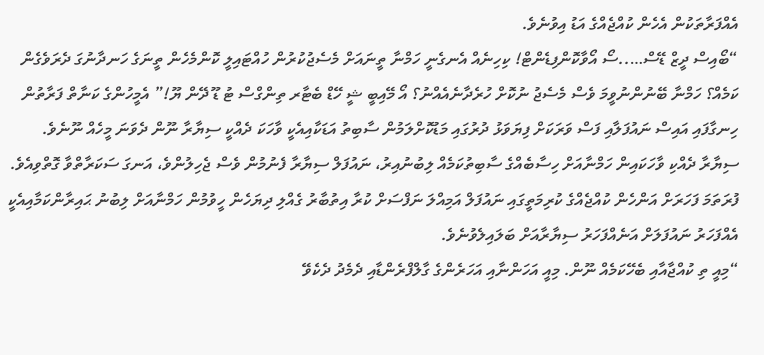އެއްފަރާތަކުން އެހެން ކުއްޖެއްގެ އަޑު އިވުނެވެ.
“ބޯއިސް ދީޒް ޑޭސް…..ސޯ އޯވާކޮންފިޑެންޓް! ކިހިނެއް އެނގެނީ ހަމްނާ ތީނައަށް މެސެޖުކުރުން ހުއްޓައިލީ ކޮންމެހެން ތީނަގެ ހަނދާނުގަ ދެރަވެގެން ކަމެއް؟ ހަމްނާ ބޭނުންނުވީމަ ވެސް މެސެޖު ނުކޮށް ހުރެދާނެއެއްނު؟ އޯ މޭއިބީ ޝީ ހޭޑް ބެޓާރ ތިންގްސް ޓު ޑޫ ދޭން ޔޫ!” އެމީހުންގެ ކަނާތް ފަރާތުން ހިނގާފައި އައިސް ނައުފަލާއި ފަސް ވަރަކަށް ފިޔަވަޅު ދުރުގައި މަޑުކޮށްލަމުން ސާބިތު އަޑަކާއިއެކީ ވާހަކަ ދެއްކީ ސިޔާރާ ނޫން ދެވަނަ މީހެއް ނޫނެވެ.
ސިޔާރާ ދެއްކި ވާހަކައިން ހަމްނާއަށް ހިސާބެއްގެ ސާބިތުކަމެއް ލިބުނުއިރު، ނައުފަލް ސިޔާރާ ފެނުމުން ވެސް ޖެހިލުންވެ، އަނގަ ސަކަރާތްވާ ގޮތްވިއެވެ. ފުރަތަމަ ފަހަރަށް އަންހެން ކުއްޖެއްގެ ކުރިމަތީގައި ނައުފަލް އަމިއްލަ ނަފްސަށް ކުރާ އިތުބާރު ގެއްލި ދިޔަހެން ހީވުމުން ހަމްނާއަށް ލިބުނު ޙައިރާންކަމާއިއެކީ އެއްފަހަރު ނައުފަލަށް އަނެއްފަހަރު ސިޔާރާއަށް ބަލައިލެވުނެވެ.
“މިއީ ތި ކުއްޖާއާއި ބެހޭކަމެއް ނޫން. މިއީ އަހަންނާއި އަހަރެންގެ ގާލްފްރެންޑާއި ދެމެދު ދެކެވޭ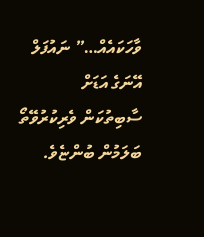ވާހަކައެއް…” ނައުފަލް އޭނަގެ އަޑަށް ސާބިތުކަން ވެރިކުރުވޭތޯ ބަލަމުން ބުންޏެވެ.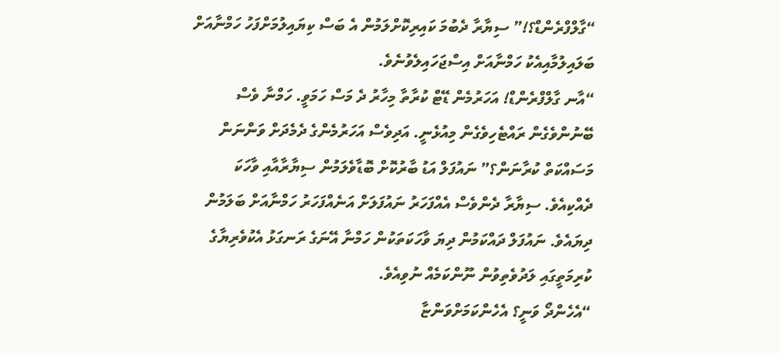“ގާލްފްރެންޑް؟!” ސިޔާރާ ދެބުމަ ކައިރިކޮށްލަމުން އެ ބަސް ކިޔައިލުމަށްފަހު ހަމްނާއަށް ބަލައިލުމާއިއެކު ހަމްނާއަށް އިސްޖަހައިލެވުނެވެ.
“އާނ ގާލްފްރެންޑް! އަހަރުމެން ޑޭޓް ކުރާތާ މިހާރު ދެ މަސް ހަމަވީ. ހަމްނާ ވެސް ބޭނުންވެގެން ރައްޓެހިވެގެން މިއުޅެނީ. އަދިވެސް އަހަރުމެންގެ ދެމެދަށް ވަންނަން މަސައްކަތް ކުރާނަން؟” ނައުފަލް އަޑު ބާރުކޮށް ބޮޑާވެލަމުން ސިޔާރާއާއި ވާހަކަ ދެއްކިއެވެ. ސިޔާރާ ދެންވެސް އެއްފަހަރު ނައުފަލަށް އަނެއްފަހަރު ހަމްނާއަށް ބަލަމުން ދިޔައެވެ. ނައުފަލް ދައްކަމުން ދިޔަ ވާހަކަތަކުން ހަމްނާ އޭނަގެ ރަނގަޅު އެކުވެރިޔާގެ ކުރިމަތީގައި ލަދުވެތިވުން ނޫންކަމެއް ނުވިއެވެ.
“އެހެންދޯ ވަނީ؟ އެހެންކަމަށްވަންޏާ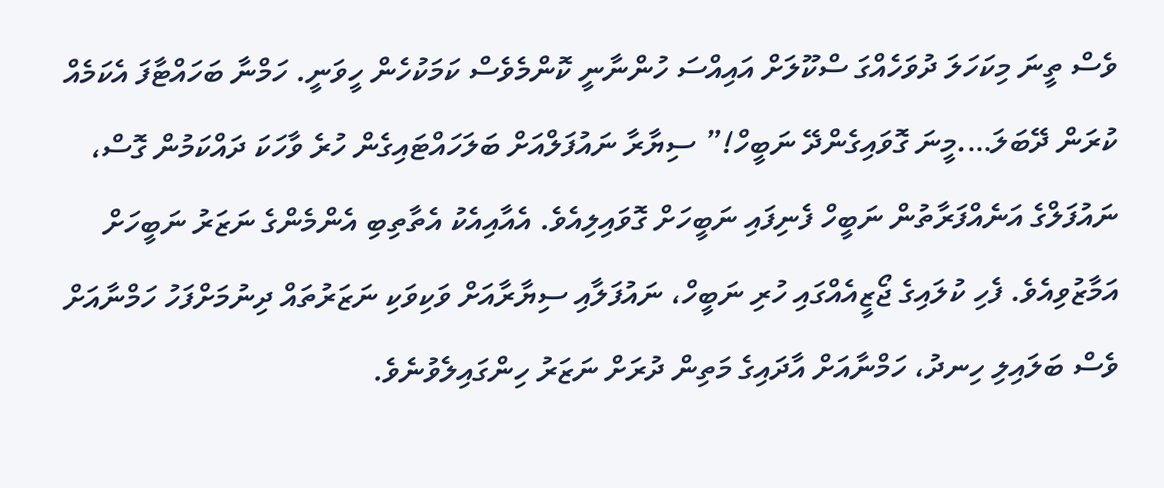ވެސް ތީނަ މިކަހަލަ ދުވަހެއްގަ ސްކޫލަށް އައިއްސަ ހުންނާނީ ކޮންމެވެސް ކަމަކުހެން ހީވަނީ. ހަމްނާ ބަހައްޓާފަ އެކަމެއް ކުރަން ދޭބަލަ….މީނަ ގޮވައިގެންދޭ ނަބީހް!” ސިޔާރާ ނައުފަލްއަށް ބަލަހައްޓައިގެން ހުރެ ވާހަކަ ދައްކަމުން ގޮސް، ނައުފަލްގެ އަނެއްފަރާތުން ނަބީހް ފެނިފައި ނަބީހަށް ގޮވައިލިއެވެ. އެއާއިއެކު އެތާތިބި އެންމެންގެ ނަޒަރު ނަބީހަށް އަމާޒުވިއެވެ. ފެހި ކުލައިގެ ޖޯޒީއެއްގައި ހުރި ނަބީހް، ނައުފަލާއި ސިޔާރާއަށް ވަކިވަކި ނަޒަރުތައް ދިނުމަށްފަހު ހަމްނާއަށް ވެސް ބަލައިލި ހިނދު، ހަމްނާއަށް އާދައިގެ މަތިން ދުރަށް ނަޒަރު ހިންގައިލެވުނެވެ.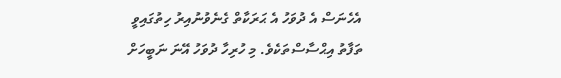އެހެނަސް އެ ދުވަހު އެ ޙަރަކާތް ގެނެވުނުއިރު ހިތުގައިވީ ތަފާތު އިޙްސާސްތަކެވެ. މި ހުރިހާ ދުވަހު އޭނަ ނަބީހަށް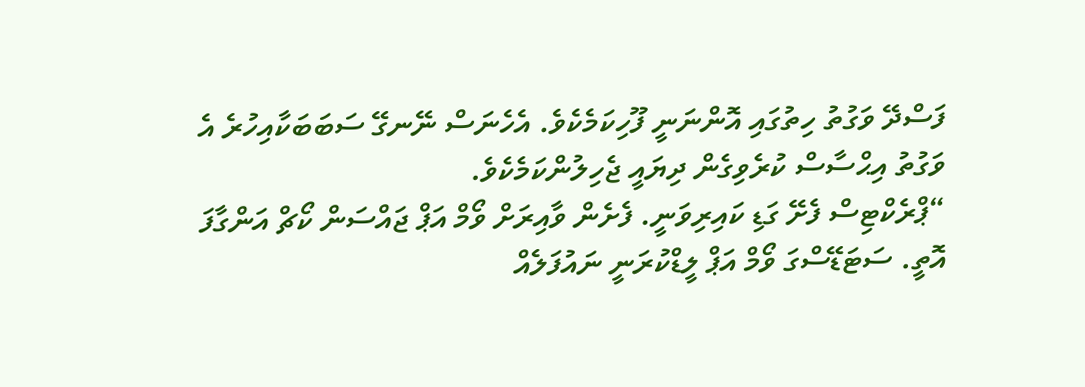ފަސްދޭ ވަގުތު ހިތުގައި އޮންނަނީ ފޫހިކަމެކެވެ. އެހެނަސް ނޭނގޭ ސަބަބަކާއިހުރެ އެ ވަގުތު އިޙްސާސް ކުރެވިގެން ދިޔައީ ޖެހިލުންކަމެކެވެ.
“ޕްރެކްޓިސް ފެށޭ ގަޑި ކައިރިވަނީ. ފެށެން ވާއިރަށް ވޯމް އަޕް ޖައްސަން ކޯޗް އަންގާފަ އޮތީ. ސަޓަޑޭސްގަ ވޯމް އަޕް ލީޑްކުރަނީ ނައުފަލެއް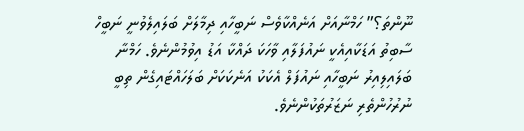ނޫންތަ؟” ހަމްނާއަށް އަނެއްކާވެސް ނަބީހާއި ދިމާލަށް ބަލައިލެވުނީ ނަބީހް ސާބިތު އަޑަކާއިއެކީ ނައުފަލާއި ވާހަކަ ދައްކާ އަޑު އިވުމުންނެވެ. ހަމްނާ ބަލައިލިއިރު ނަބީހާއި ނައުފަލް އެކަކު އަނެކަކަށް ބަލަހައްޓައިގެން ތިބީ ނުރުހުންތެރި ނަޒަރުތަކުންނެވެ.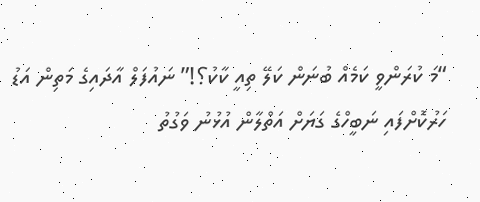“މަ ކުރަންވީ ކަމެއް ބުނަން ކަލޭ ތިއީ ކާކު؟!” ނައުފަލް އާދައިގެ މަތިން އަޑު ހަރުކޮށްފައި ނަބީހްގެ ގަޔަށް އަތްލާން އުޅުނު ވަގުތު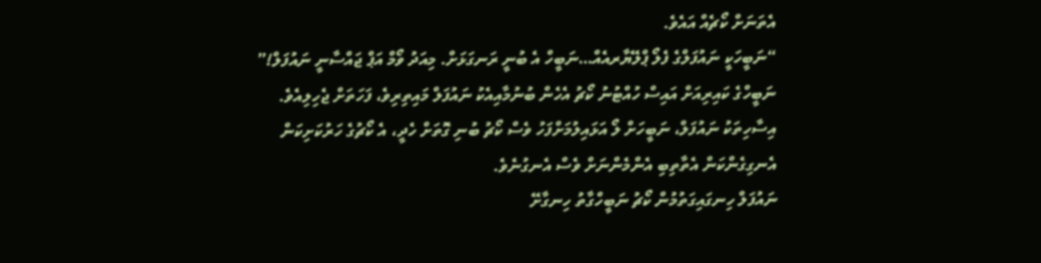އެތަނަށް ކޯޗެއް އައެވެ.
“ނަބީހަކީ ނައުފަލްގެ ފެލޯ ޕްލޭޔާރއެއް…ނަބީހް އެ ބުނީ ރަނގަޅަށް. މިއަދު ވޯމް އަޕް ޖައްސާނީ ނައުފަލް!” ނަބީހްގެ ކައިރިއަށް އައިސް ހުއްޓުނު ކޯޗު އެހެން ބުނުމާއިއެކު ނައުފަލް މައިތިރިވެ، ފަހަތަށް ޖެހިލިއެވެ. އިސާހިތަކު ނައުފަލް، ނަބީހަށް ލޯ އަޅައިލުމަށްފަހު ވެސް ކޯޗު ބުނި ގޮތަށް ހެދީ، އެ ކޯޗުގެ ހަރުކަށިކަން އެނގިގެންކަން އެތާތިބި އެންމެންނަށް ވެސް އެނގުނެވެ.
ނައުފަލް ހިނގައިގަތުމުން ކޯޗު ނަބީހްގާތު ހިނގާށޭ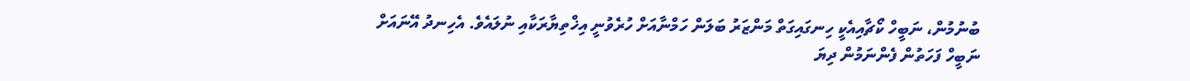ބުނުމުން، ނަބީހް ކޯޗާއިއެކީ ހިނގައިގަތް މަންޒަރު ބަލަން ހަމްނާއަށް ހުރެވުނީ އިޚްތިޔާރަކާއި ނުލައެވެ. އެހިނދު އޭނައަށް ނަބީހް ފަހަތުން ފެންނަމުން ދިޔަ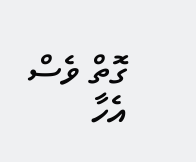ގޮތް ވެސް އެހާ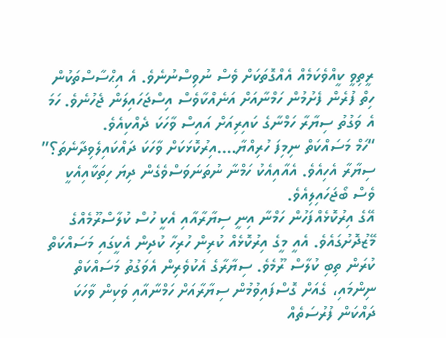ރީތިވީ ކީއްވެކަމެއް އެއްގޮތަކަށް ވެސް ނުވިސްނުނެވެ. އެ އިޙްސާސްތަކުން ހިތް ފުރެން ފެށުމުން ހަމްނާއަށް އަނެއްކާވެސް އިސްޖަހައިލަން ޖެހުނެވެ. ހަމަ އެ ވަގުތު ސިޔާރާ ހަމްނާގެ ކައިރިއަށް އައިސް ވާހަކަ ދެއްކިއެވެ.
“ހަމް މަސައްކަތް ނިމިފަ ހުރިއްޔާ….އިރުކޮޅަކަށް ވާހަކަ ދައްކައިލެވިދާނެތަ؟” ސިޔާރާ އެހިއެވެ. އެއާއިއެކު ހަމްނާ ނުތަނަވަސްވެގެން ދިޔަ ހިތަކާއިއެކީ ވެސް ބޯޖަހައިލިއެވެ.
އޭގެ އިރުކޮޅެއްފަހުން ހަމްނާ އިނީ ސިޔާރާއާއި އެކީ ހުސް ކުލާސްރޫމެއްގެ މޭޒުދޮށުގައެވެ. އެއީ މީގެ އިރުކޮޅެއް ކުރިން ހުރިހާ ކުދިން އެކީގައި މަސައްކަތް ކުރަން ތިބި ކުލާސް ރޫމެވެ. ސިޔާރާގެ އެކުވެރިން އެވަގުތު މަސައްކަތް ނިންމައި، ގެއަށް ގޮސްފައިވުމުން ސިޔާރާއަށް ހަމްނާއާއި ވަކިން ވާހަކަ ދައްކަން ފުރުސަތެއް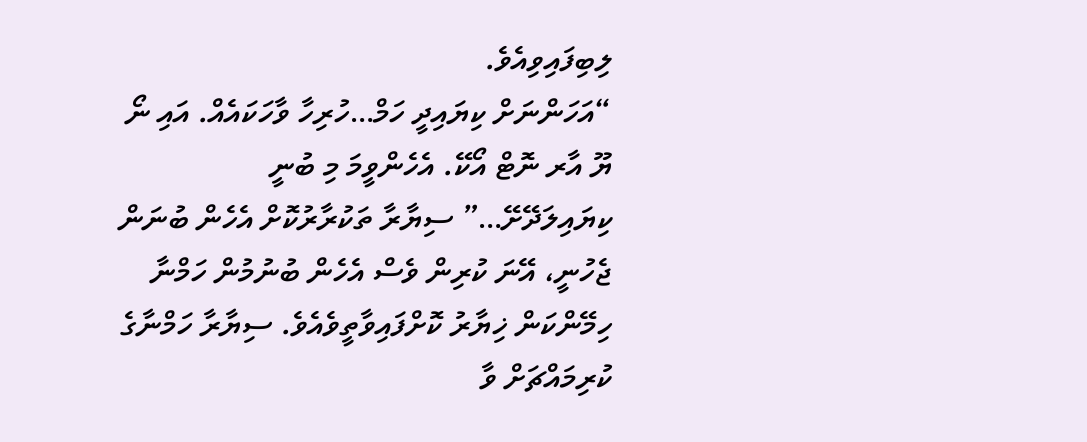ލިބިފައިވިއެވެ.
“އަހަންނަށް ކިޔައިދީ ހަމް…ހުރިހާ ވާހަކައެއް. އައި ނޯ ޔޫ އާރ ނޮޓް އޯކޭ. އެހެންވީމަ މި ބުނީ ކިޔައިލަދޭށޭ…” ސިޔާރާ ތަކުރާރުކޮށް އެހެން ބުނަން ޖެހުނީ، އޭނަ ކުރިން ވެސް އެހެން ބުނުމުން ހަމްނާ ހިމޭންކަން ޚިޔާރު ކޮށްފައިވާތީވެއެވެ. ސިޔާރާ ހަމްނާގެ ކުރިމައްޗަށް ވާ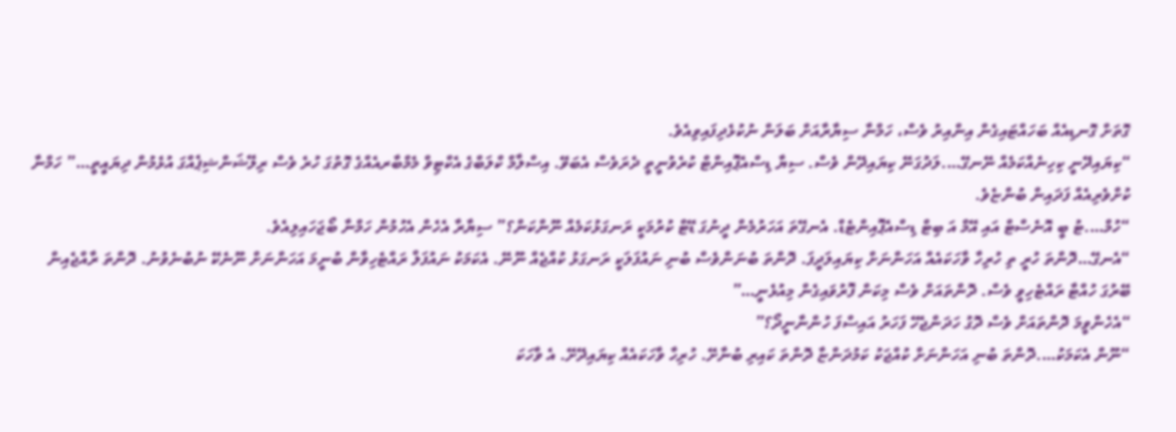ގޮތަށް ގޮނޑިއެއް ބަހައްޓައިގެން އިންއިރު ވެސް، ހަމްނާ ސިޔާރާއަށް ބަލަން ނުކުޅެދިފައިވިއެވެ.
“ކިޔައިދޭނީ ކިހިނެއްކަމެއް ނޭނގޭ….ލަދުގަނޭ ކިޔައިދޭން ވެސް. ސިޔާ ޑިސްއެޕޮއިންޓް ކުރެވުނީތީ ދެރަވެސް އެބަވޭ. އިސްލާމް ކްލަބްގެ އެކްޓިވް މެމްބާރއެއްގެ ގޮތުގަ ހުރެ ވެސް ރިލޭޝަންޝިޕެއްގަ އުޅެމުން ދިޔައީތީ…” ހަމްނާ ކުށްވެރިއެއް ފަދައިން ބުންޏެވެ.
“ހުމް….ޓު ބީ އޮނެސްޓް އައި އޭމް އަ ބިޓް ޑިސްއެޕޮއިންޓެޑް. އެނގޭތަ އަހަރުމެން ދީނުގަ ޑޭޓް ކުރުމަކީ ރަނގަޅުކަމެއް ނޫންކަން؟” ސިޔާރާ އެހެން އެހުމުން ހަމްނާ ބޯޖަހައިލިއެވެ.
“އެނގޭ…ދޮންތަ ހުރީ ތި ހުރިހާ ވާހަކައެއް އަހަންނަށް ކިޔައިލަދީފަ. ދޮންތަ ބުނަންވެސް ބުނި ނައުފަލަކީ ރަނގަޅު ކުއްޖެއް ނޫނޭ. އެކަމަކު ނައުފަލް ރައްޓެހިވާން ބުނީމަ އަހަންނަށް ނޫނެކޭ ނުބުނެވުނު. ދޮންތަ ރާއްޖެއިން ބޭރުގަ ހުއްޓާ ރައްޓެހިވީ ވެސް. ދޮންތައަށް ވެސް މިކަން ފޮރުވައިގެން މިއުޅެނީ…”
“އެހެންވީމަ ދޮންތައަށް ވެސް ދޮގު ހަދަންޖެހޭ ފަހަރު އައިސްފަ ހުންނާނީދޯ؟”
“ނޫން އެކަމަކު….ދޮންތަ ބުނި އަހަންނަށް ކުއްޖަކު ކަމުދަންޏާ ދޮންތަ ކައިރި ބުނާށޭ. ހުރިހާ ވާހަކައެއް ކިޔައިދޭށޭ. އެ ވާހަކަ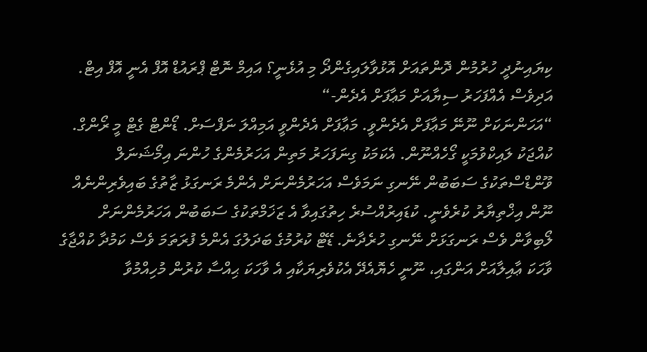ކިޔައިނުދީ ހުރުމުން ދޮންތައަށް އޮޅުވާލައިގެންދޯ މި އުޅެނީ؟ އައިމް ނޮޓް ޕްރައުޑް އޮފް އެނީ އޮފް އިޓް. އަދިވެސް އެއްފަހަރު ސިޔާއަށް މަޢާފަށް އެދެން-“
“އަހަންނަކަށް ނޫނޭ މަޢާފަށް އެދެންވީ. މަޢާފަށް އެދެންވީ އަމިއްލަ ނަފްސަށް. ޑޯންޓް ގެޓް މީ ރޯންގް. ކުއްޖަކު ލައިކްވުމަކީ ގޯހެއްނޫން. އެކަމަކު ގިނަފަހަރު މަތިން އަހަރުމެންގެ ހުންނަ އިމޯޝަނަލް ވޫންޑްސްތަކުގެ ސަބަބުން ނޭނގި ނަމަވެސް އަހަރުމެންނަށް އެންމެ ރަނގަޅު ޒާތުގެ ބައިވެރިންނެއް ނޫން އިޚްތިޔާރު ކުރެވެނީ. ކުޑައިރުއްސުރެ ހިތުގައިވާ އެ ޒަޚަމްތަކުގެ ސަބަބުން އަހަރުމެންނަށް ލޯބިވާން ވެސް ރަނގަޅަށް ނޭނގި ހުރެދާނެ. ޑޭޓް ކުރުމުގެ ބަދަލުގަ އެންމެ ފުރަތަމަ ވެސް ކަމުދާ ކުއްޖާގެ ވާހަކަ ޢާއިލާއަށް އަންގައި، ނޫނީ ހެޔޮއެދޭ އެކުވެރިޔަކާއި އެ ވާހަކަ ޙިއްސާ ކުރުން މުހިއްމުވާ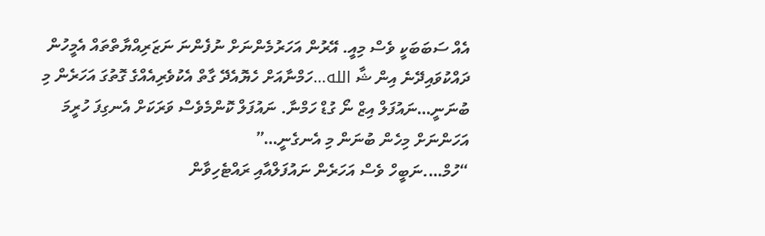އެއް ސަބަބަކީ ވެސް މިއީ. އޭރުން އަހަރުމެންނަށް ނުފެންނަ ނަޒަރިއްޔާތްތައް އެމީހުން ދައްކުވައިދޭނެ އިން ޝާ الله…ހަމްނާއަށް ހެޔޮއެދޭ ގާތް އެކުވެރިއެއްގެ ގޮތުގަ އަހަރެން މި ބުނަނީ…ނައުފަލް އިޒް ނޯ ގުޑް ހަމްނާ. ނައުފަލް ކޮންމެވެސް ވަރަކަށް އެނގިފަ ހުރީމަ އަހަންނަށް މިހެން ބުނަން މި އެނގެނީ…”
“ހުމް….ނަބީހް ވެސް އަހަރެން ނައުފަލްއާއި ރައްޓެހިވާން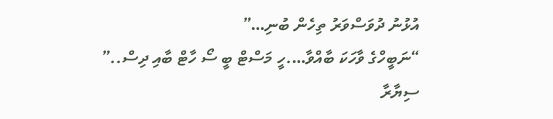އުޅުނު ދުވަސްވަރު ތިހެން ބުނި…”
“ނަބީހްގެ ވާހަކަ ބާއްވާ….ހީ މަސްޓް ބީ ސޯ ހާޓް ބާއި ދިސް..”
ސިޔާރާ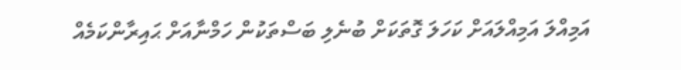އަމިއްލަ އަމިއްލައަށް ކަހަލަ ގޮތަކަށް ބުނެލި ބަސްތަކުން ހަމްނާއަށް ޙައިރާންކަމެއް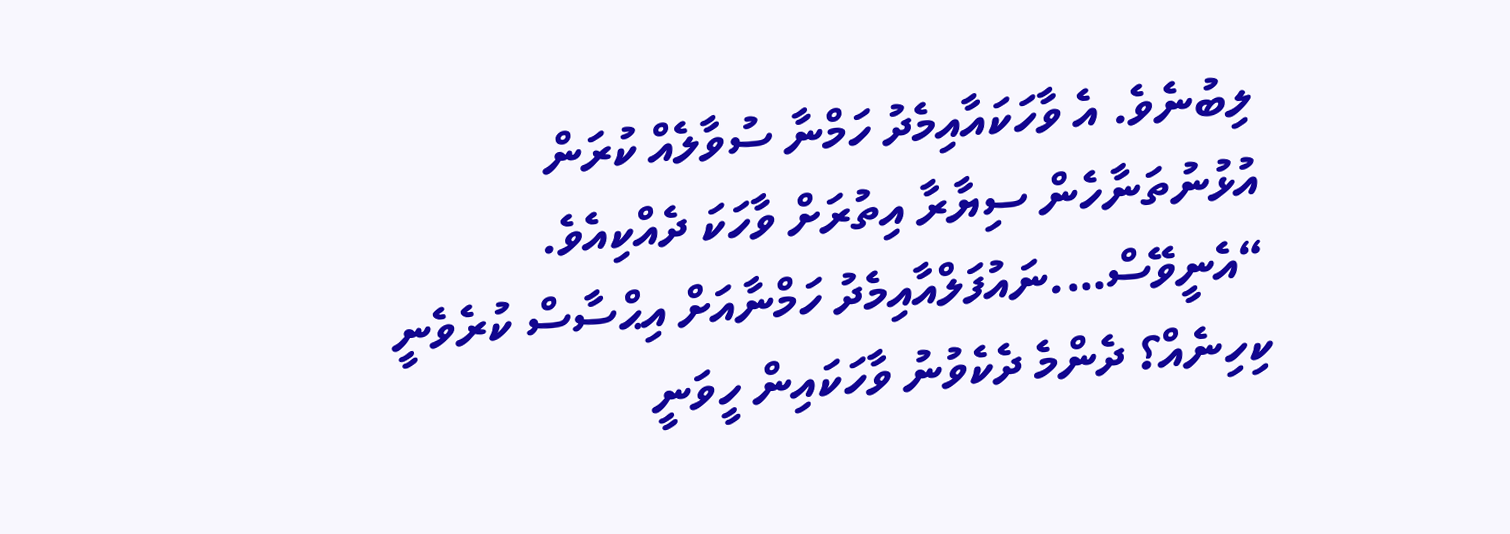ލިބުނެވެ. އެ ވާހަކައާއިމެދު ހަމްނާ ސުވާލެއް ކުރަން އުޅުނުތަނާހެން ސިޔާރާ އިތުރަށް ވާހަކަ ދެއްކިއެވެ.
“އެނީވޭސް….ނައުފަލްއާއިމެދު ހަމްނާއަށް އިޙްސާސް ކުރެވެނީ ކިހިނެއް؟ ދެންމެ ދެކެވުނު ވާހަކައިން ހީވަނީ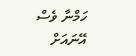ހަމްނާ ވެސް އޭނައަށް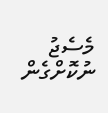މެސެޖު ނުކޮށްގެން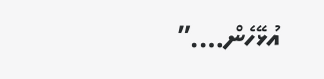އުޅޭހެން….”